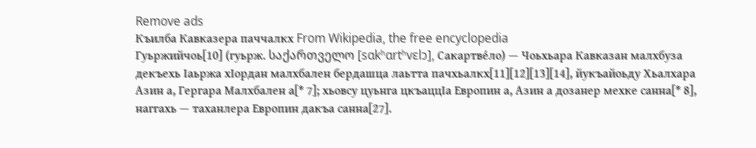Remove ads
Къилба Кавказера паччалкх From Wikipedia, the free encyclopedia
Гуьржийчоь[10] (гуьрж. საქართველო [sɑkʰɑrtʰvɛlɔ], Сакартве́ло) — Чоьхьара Кавказан малхбуза декъехь Ӏаьржа хӀордан малхбален бердашца лаьтта пачхьалкх[11][12][13][14], йукъайоьду Хьалхара Азин а, Гергара Малхбален а[* 7]; хьовсу цуьнга цкъаццӀа Европин а, Азин а дозанер мехке санна[* 8], наггахь — таханлера Европин дакъа санна[27].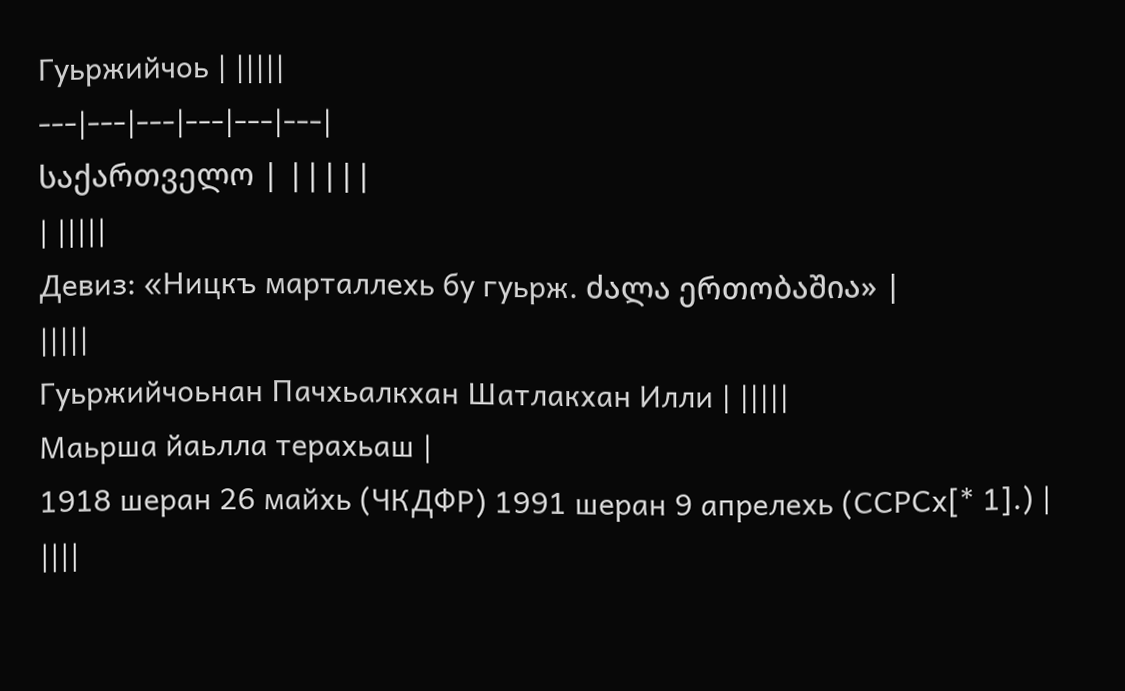Гуьржийчоь | |||||
---|---|---|---|---|---|
საქართველო | |||||
| |||||
Девиз: «Ницкъ марталлехь бу гуьрж. ძალა ერთობაშია» |
|||||
Гуьржийчоьнан Пачхьалкхан Шатлакхан Илли | |||||
Маьрша йаьлла терахьаш |
1918 шеран 26 майхь (ЧКДФР) 1991 шеран 9 апрелехь (ССРСх[* 1].) |
||||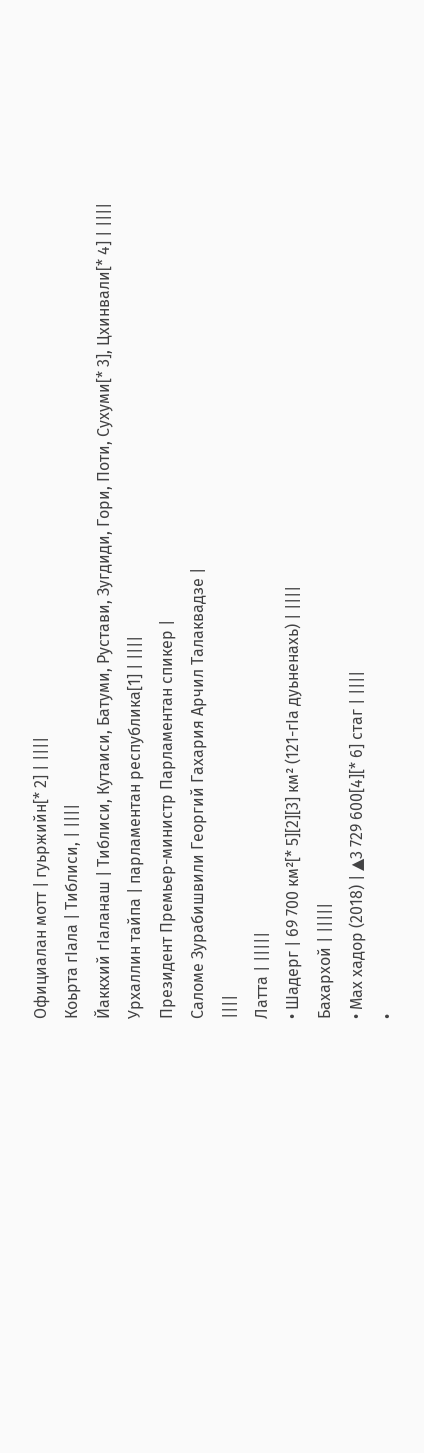Официалан мотт | гуьржийн[* 2] | ||||
Коьрта гӀала | Тиблиси, | ||||
Йаккхий гӀаланаш | Тиблиси, Кутаиси, Батуми, Рустави, Зугдиди, Гори, Поти, Сухуми[* 3], Цхинвали[* 4] | ||||
Урхаллин тайпа | парламентан республика[1] | ||||
Президент Премьер-министр Парламентан спикер |
Саломе Зурабишвили Георгий Гахария Арчил Талаквадзе |
||||
Латта | |||||
• Шадерг | 69 700 км²[* 5][2][3] км² (121-гӀа дуьненахь) | ||||
Бахархой | |||||
• Мах хадор (2018) | ▲3 729 600[4][* 6] стаг | ||||
•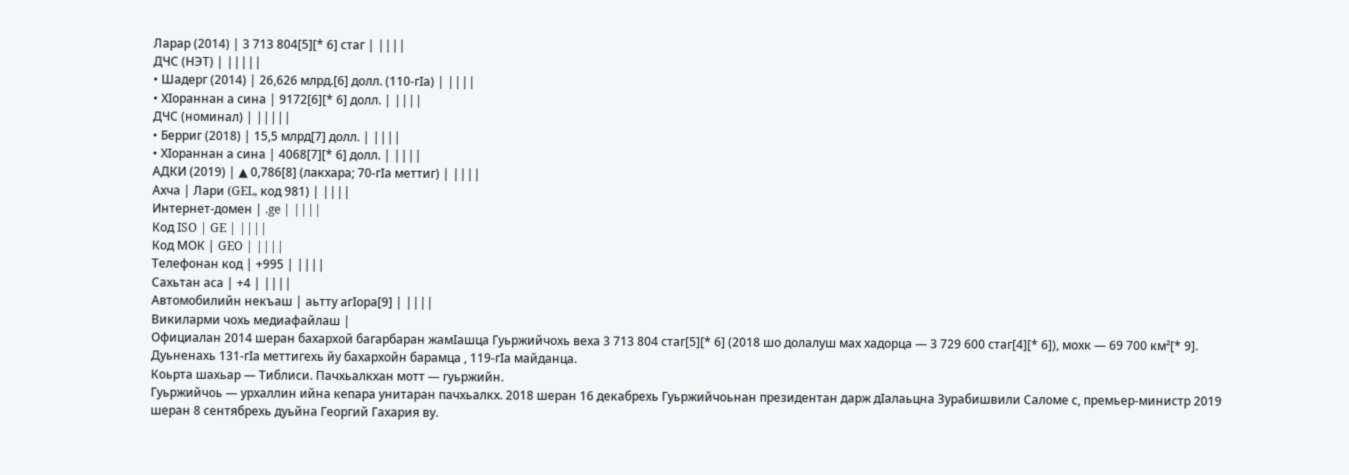Ларар (2014) | 3 713 804[5][* 6] стаг | ||||
ДЧС (НЭТ) | |||||
• Шадерг (2014) | 26,626 млрд.[6] долл. (110-гӀа) | ||||
• ХӀораннан а сина | 9172[6][* 6] долл. | ||||
ДЧС (номинал) | |||||
• Берриг (2018) | 15,5 млрд[7] долл. | ||||
• ХӀораннан а сина | 4068[7][* 6] долл. | ||||
АДКИ (2019) | ▲ 0,786[8] (лакхара; 70-гӀа меттиг) | ||||
Ахча | Лари (GEL, код 981) | ||||
Интернет-домен | .ge | ||||
Код ISO | GE | ||||
Код МОК | GEO | ||||
Телефонан код | +995 | ||||
Сахьтан аса | +4 | ||||
Автомобилийн некъаш | аьтту агӀора[9] | ||||
Викиларми чохь медиафайлаш |
Официалан 2014 шеран бахархой багарбаран жамӀашца Гуьржийчохь веха 3 713 804 стаг[5][* 6] (2018 шо долалуш мах хадорца — 3 729 600 стаг[4][* 6]), мохк — 69 700 км²[* 9]. Дуьненахь 131-гӀа меттигехь йу бахархойн барамца , 119-гӀа майданца.
Коьрта шахьар — Тиблиси. Пачхьалкхан мотт — гуьржийн.
Гуьржийчоь — урхаллин ийна кепара унитаран пачхьалкх. 2018 шеран 16 декабрехь Гуьржийчоьнан президентан дарж дӀалаьцна Зурабишвили Саломе с, премьер-министр 2019 шеран 8 сентябрехь дуьйна Георгий Гахария ву.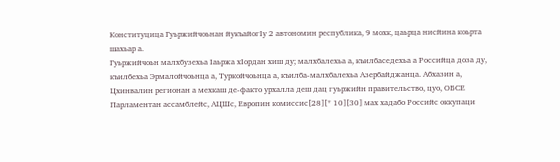Конституцица Гуьржийчоьнан йукъайогӀу 2 автономин республика, 9 мохк, цаьрца нисйина коьрта шахьар а.
Гуьржийчоьн малхбузехьа Ӏаьржа хӀордан хиш ду; малхбалехьа а, къилбаседехьа а Российца доза ду, къилбехьа Эрмалойчоьнца а, Туркойчоьнца а, къилба-малхбалехьа Азербайджанца. Абхазин а, Цхинвалин регионан а мехкаш де-факто урхалла деш дац гуьржийн правительство, цуо, ОБСЕ Парламентан ассамблейс, АЦШс, Европин комиссис[28][* 10][30] мах хадабо Российс оккупаци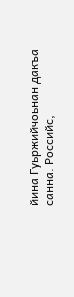йина Гуьржийчоьнан дакъа санна. Российс,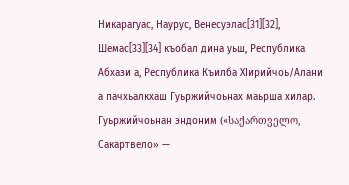Никарагуас, Наурус, Венесуэлас[31][32], Шемас[33][34] къобал дина уьш, Республика Абхази а, Республика Къилба ХӀирийчоь/Алани а пачхьалкхаш Гуьржийчоьнах маьрша хилар.
Гуьржийчоьнан эндоним («საქართველო, Сакартвело» —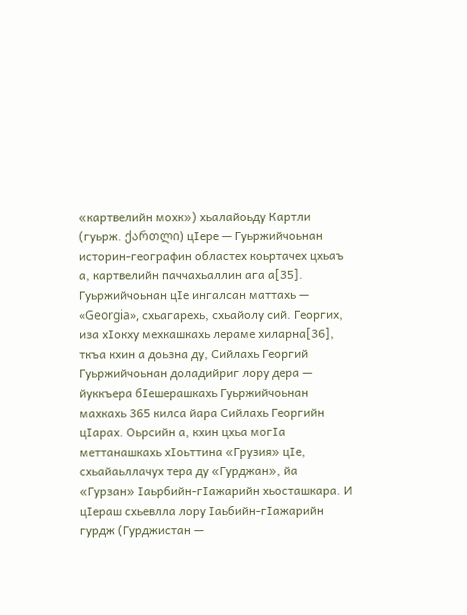«картвелийн мохк») хьалайоьду Картли (гуьрж. ქართლი) цӀере — Гуьржийчоьнан историн-географин областех коьртачех цхьаъ а, картвелийн паччахьаллин ага а[35]. Гуьржийчоьнан цӀе ингалсан маттахь — «Georgia», схьагарехь, схьайолу сий. Георгих, иза хӀокху мехкашкахь лераме хиларна[36], ткъа кхин а доьзна ду, Сийлахь Георгий Гуьржийчоьнан доладийриг лору дера — йуккъера бӀешерашкахь Гуьржийчоьнан махкахь 365 килса йара Сийлахь Георгийн цӀарах. Оьрсийн а, кхин цхьа могӀа меттанашкахь хӀоьттина «Грузия» цӀе, схьайаьллачух тера ду «Гурджан», йа «Гурзан» Ӏаьрбийн-гӀажарийн хьосташкара. И цӀераш схьевлла лору Ӏаьбийн-гӀажарийн гурдж (Гурджистан —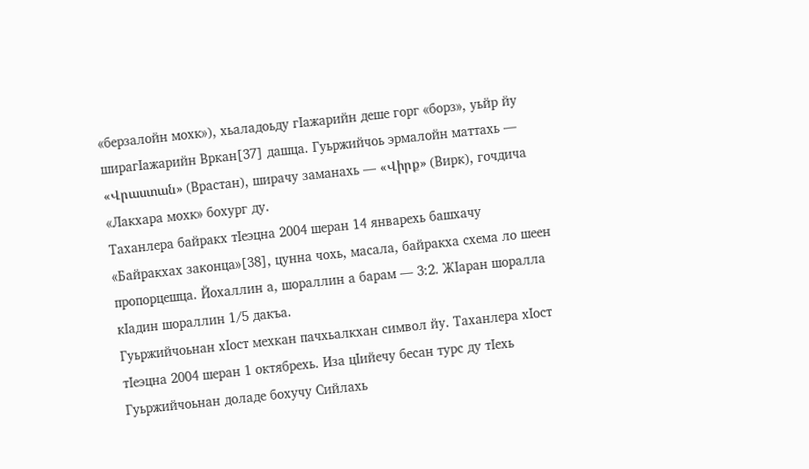«берзалойн мохк»), хьаладоьду гӀажарийн деше горг «борз», уьйр йу ширагӀажарийн Вркан[37] дашца. Гуьржийчоь эрмалойн маттахь — «Վրաստան» (Врастан), ширачу заманахь — «Վիրք» (Вирк), гочдича «Лакхара мохк» бохург ду.
Таханлера байракх тӀеэцна 2004 шеран 14 январехь башхачу «Байракхах законца»[38], цунна чохь, масала, байракха схема ло шеен пропорцешца. Йохаллин а, шораллин а барам — 3:2. ЖӀаран шоралла кӀадин шораллин 1/5 дакъа.
Гуьржийчоьнан хӀост мехкан пачхьалкхан символ йу. Таханлера хӀост тӀеэцна 2004 шеран 1 октябрехь. Иза цӀийечу бесан турс ду тӀехь Гуьржийчоьнан доладе бохучу Сийлахь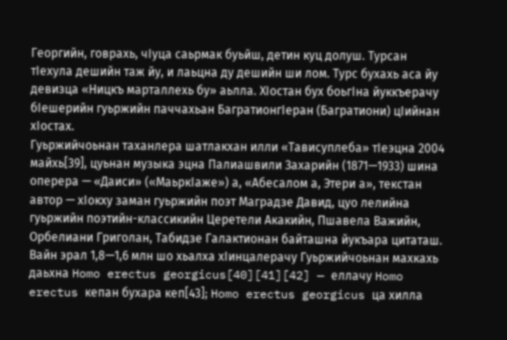Георгийн, говрахь, чӀуца саьрмак буьйш, детин куц долуш. Турсан тӀехула дешийн таж йу, и лаьцна ду дешийн ши лом. Турс бухахь аса йу девизца «Ницкъ марталлехь бу» аьлла. ХӀостан бух боьгӀна йуккъерачу бӀешерийн гуьржийн паччахьан БагратионгӀеран (Багратиони) цӀийнан хӀостах.
Гуьржийчоьнан таханлера шатлакхан илли «Тависуплеба» тӀеэцна 2004 майхь[39], цуьнан музыка эцна Палиашвили Захарийн (1871—1933) шина оперера — «Даиси» («МаьркӀаже») а, «Абесалом а, Этери а», текстан автор — хӀокху заман гуьржийн поэт Маградзе Давид, цуо лелийна гуьржийн поэтийн-классикийн Церетели Акакийн, Пшавела Важийн, Орбелиани Григолан, Табидзе Галактионан байташна йукъара цитаташ.
Вайн эрал 1,8—1,6 млн шо хьалха хӀинцалерачу Гуьржийчоьнан махкахь даьхна Homo erectus georgicus[40][41][42] — еллачу Homo erectus кепан бухара кеп[43]; Homo erectus georgicus ца хилла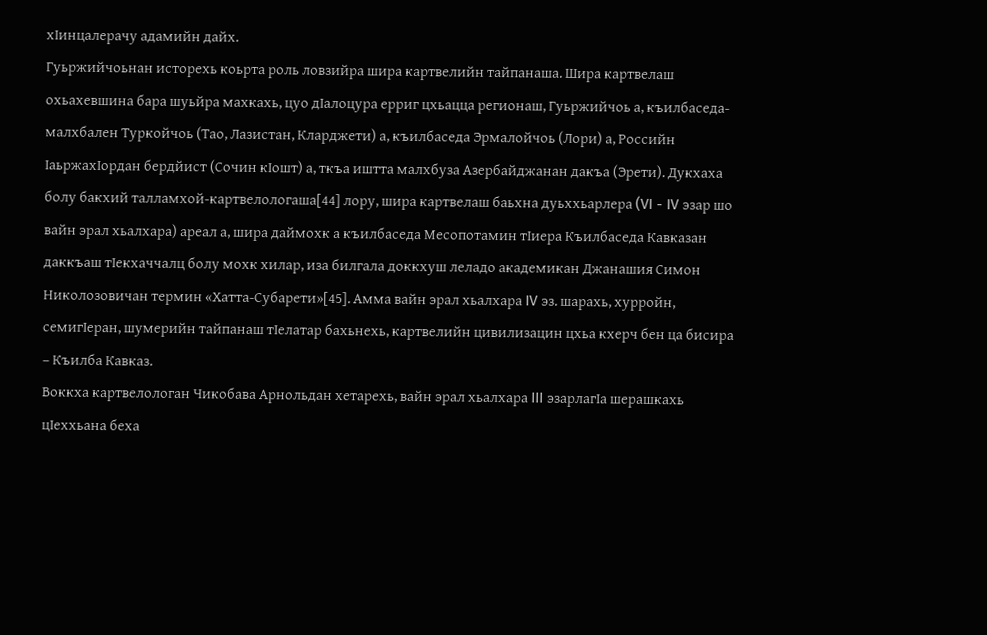хӀинцалерачу адамийн дайх.
Гуьржийчоьнан исторехь коьрта роль ловзийра шира картвелийн тайпанаша. Шира картвелаш охьахевшина бара шуьйра махкахь, цуо дӀалоцура ерриг цхьацца регионаш, Гуьржийчоь а, къилбаседа-малхбален Туркойчоь (Тао, Лазистан, Кларджети) а, къилбаседа Эрмалойчоь (Лори) а, Российн ӀаьржахӀордан бердйист (Сочин кӀошт) а, ткъа иштта малхбуза Азербайджанан дакъа (Эрети). Дукхаха болу бакхий талламхой-картвелологаша[44] лору, шира картвелаш баьхна дуьххьарлера (VI - IV эзар шо вайн эрал хьалхара) ареал а, шира даймохк а къилбаседа Месопотамин тӀиера Къилбаседа Кавказан даккъаш тӀекхаччалц болу мохк хилар, иза билгала доккхуш леладо академикан Джанашия Симон Николозовичан термин «Хатта-Субарети»[45]. Амма вайн эрал хьалхара IV эз. шарахь, хурройн, семигӀеран, шумерийн тайпанаш тӀелатар бахьнехь, картвелийн цивилизацин цхьа кхерч бен ца бисира – Къилба Кавказ.
Воккха картвелологан Чикобава Арнольдан хетарехь, вайн эрал хьалхара III эзарлагӀа шерашкахь цӀеххьана беха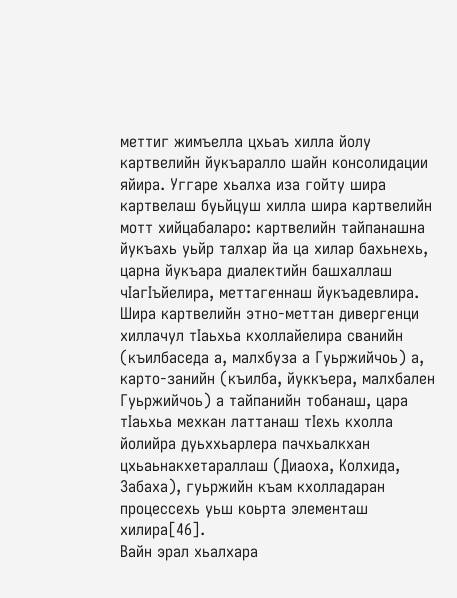меттиг жимъелла цхьаъ хилла йолу картвелийн йукъаралло шайн консолидации яйира. Уггаре хьалха иза гойту шира картвелаш буьйцуш хилла шира картвелийн мотт хийцабаларо: картвелийн тайпанашна йукъахь уьйр талхар йа ца хилар бахьнехь, царна йукъара диалектийн башхаллаш чӀагӀъйелира, меттагеннаш йукъадевлира.
Шира картвелийн этно-меттан дивергенци хиллачул тӀаьхьа кхоллайелира сванийн (къилбаседа а, малхбуза а Гуьржийчоь) а, карто-занийн (къилба, йуккъера, малхбален Гуьржийчоь) а тайпанийн тобанаш, цара тӀаьхьа мехкан латтанаш тӀехь кхолла йолийра дуьххьарлера пачхьалкхан цхьаьнакхетараллаш (Диаоха, Колхида, Забаха), гуьржийн къам кхолладаран процессехь уьш коьрта элементаш хилира[46].
Вайн эрал хьалхара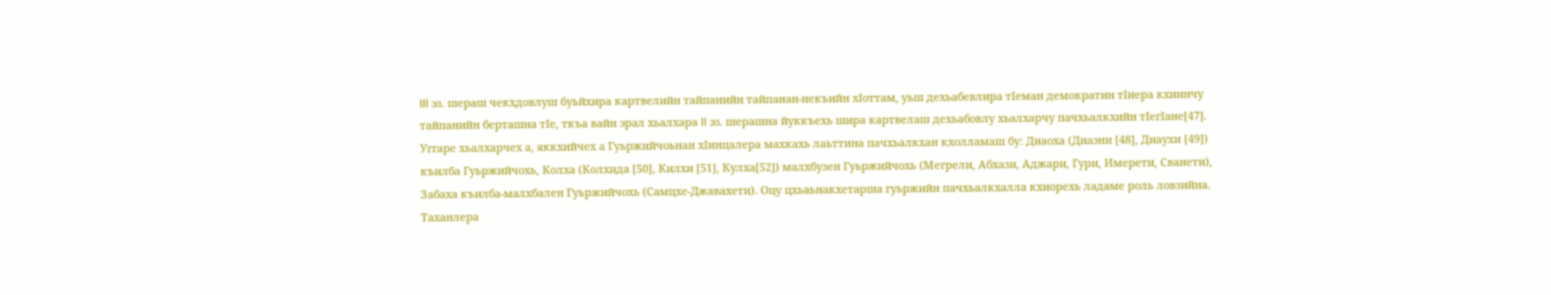III эз. шераш чекхдовлуш буьйхира картвелийн тайпанийн тайпанан-некъийн хӀоттам, уьш дехьабевлира тӀеман демократин тӀиера кхиинчу тайпанийн берташна тӀе, ткъа вайн эрал хьалхара II эз. шерашна йуккъехь шира картвелаш дехьабовлу хьалхарчу пачхьалкхийн тӀегӀане[47].
Уггаре хьалхарчех а, яккхийчех а Гуьржийчоьнан хӀинцалера махкахь лаьттина пачхьалкхан кхолламаш бу: Диаоха (Диаэни [48], Диаухи [49]) къилба Гуьржийчохь, Колха (Колхида [50], Килхи [51], Кулха[52]) малхбузен Гуьржийчохь (Мегрели, Абхази, Аджари, Гури, Имерети, Сванети), Забаха къилба-малхбален Гуьржийчохь (Самцхе-Джавахети). Оцу цхьаьнакхетарша гуьржийн пачхьалкхалла кхиорехь ладаме роль ловзийна. Таханлера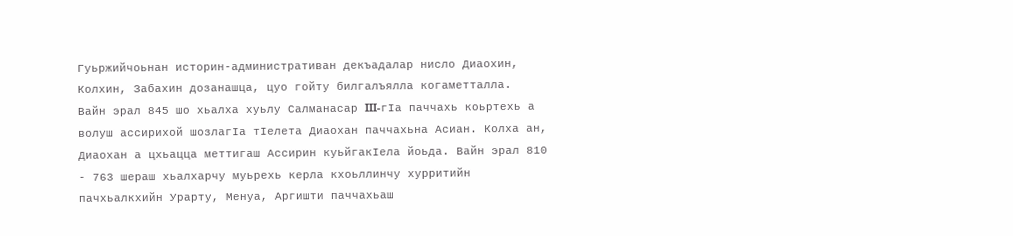Гуьржийчоьнан историн-административан декъадалар нисло Диаохин, Колхин, Забахин дозанашца, цуо гойту билгалъялла когаметталла.
Вайн эрал 845 шо хьалха хуьлу Салманасар III-гӀа паччахь коьртехь а волуш ассирихой шозлагӀа тӀелета Диаохан паччахьна Асиан. Колха ан, Диаохан а цхьацца меттигаш Ассирин куьйгакӀела йоьда. Вайн эрал 810 - 763 шераш хьалхарчу муьрехь керла кхоьллинчу хурритийн пачхьалкхийн Урарту, Менуа, Аргишти паччахьаш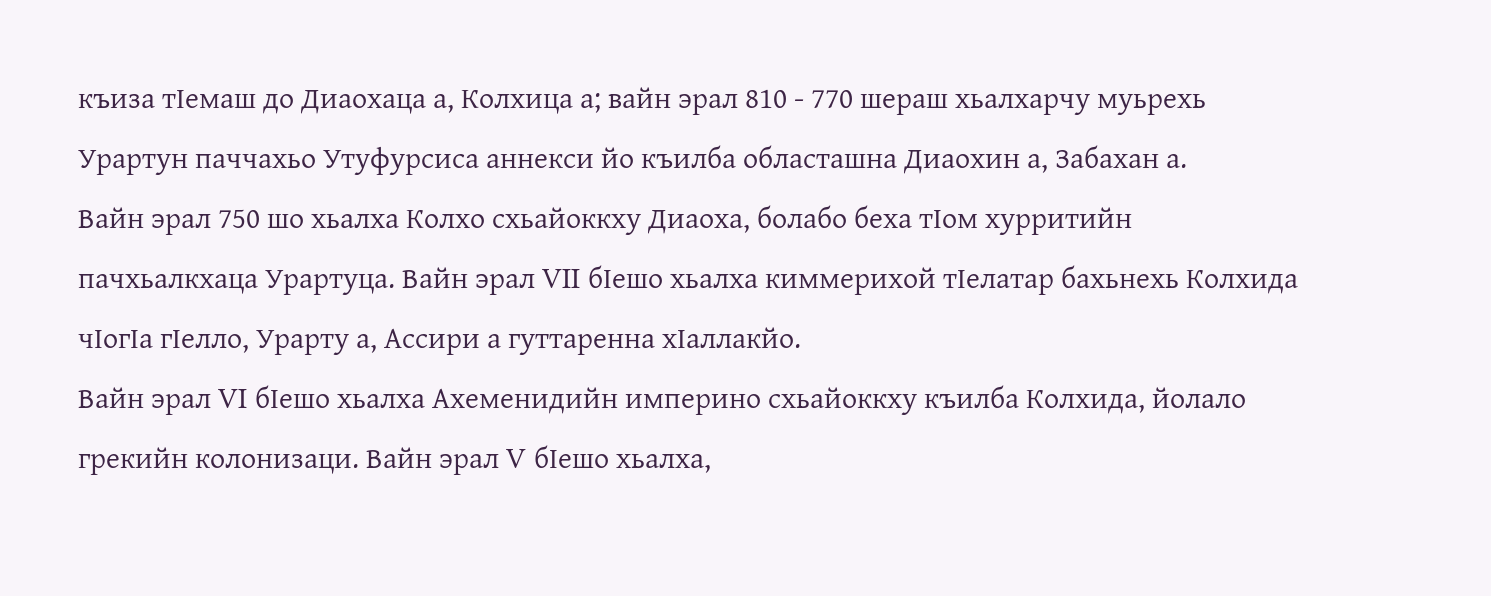къиза тӀемаш до Диаохаца а, Колхица а; вайн эрал 810 - 770 шераш хьалхарчу муьрехь Урартун паччахьо Утуфурсиса аннекси йо къилба областашна Диаохин а, Забахан а.
Вайн эрал 750 шо хьалха Колхо схьайоккху Диаоха, болабо беха тӀом хурритийн пачхьалкхаца Урартуца. Вайн эрал VII бӀешо хьалха киммерихой тӀелатар бахьнехь Колхида чӀогӀа гӀелло, Урарту а, Ассири а гуттаренна хӀаллакйо.
Вайн эрал VI бӀешо хьалха Ахеменидийн империно схьайоккху къилба Колхида, йолало грекийн колонизаци. Вайн эрал V бӀешо хьалха,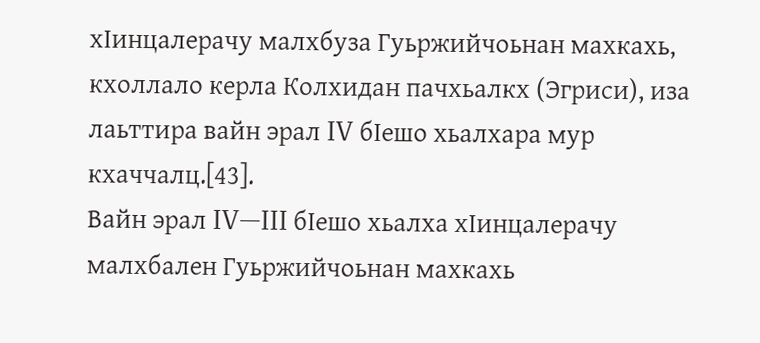хӀинцалерачу малхбуза Гуьржийчоьнан махкахь, кхоллало керла Колхидан пачхьалкх (Эгриси), иза лаьттира вайн эрал IV бӀешо хьалхара мур кхаччалц.[43].
Вайн эрал IV—III бӀешо хьалха хӀинцалерачу малхбален Гуьржийчоьнан махкахь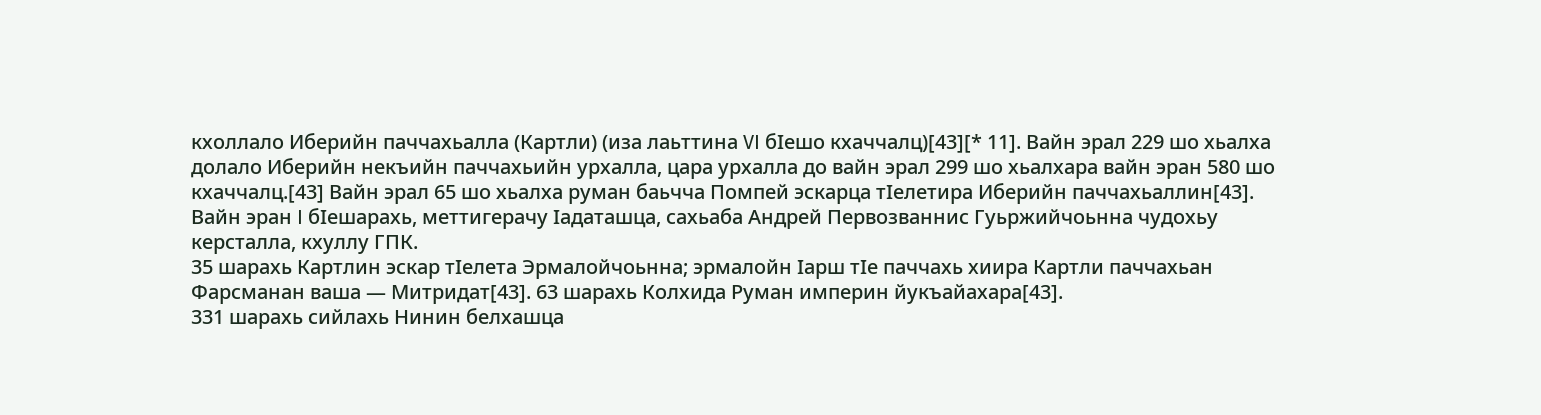кхоллало Иберийн паччахьалла (Картли) (иза лаьттина VI бӀешо кхаччалц)[43][* 11]. Вайн эрал 229 шо хьалха долало Иберийн некъийн паччахьийн урхалла, цара урхалла до вайн эрал 299 шо хьалхара вайн эран 580 шо кхаччалц.[43] Вайн эрал 65 шо хьалха руман баьчча Помпей эскарца тӀелетира Иберийн паччахьаллин[43].
Вайн эран I бӀешарахь, меттигерачу Ӏадаташца, сахьаба Андрей Первозваннис Гуьржийчоьнна чудохьу керсталла, кхуллу ГПК.
35 шарахь Картлин эскар тӀелета Эрмалойчоьнна; эрмалойн Ӏарш тӀе паччахь хиира Картли паччахьан Фарсманан ваша — Митридат[43]. 63 шарахь Колхида Руман империн йукъайахара[43].
331 шарахь сийлахь Нинин белхашца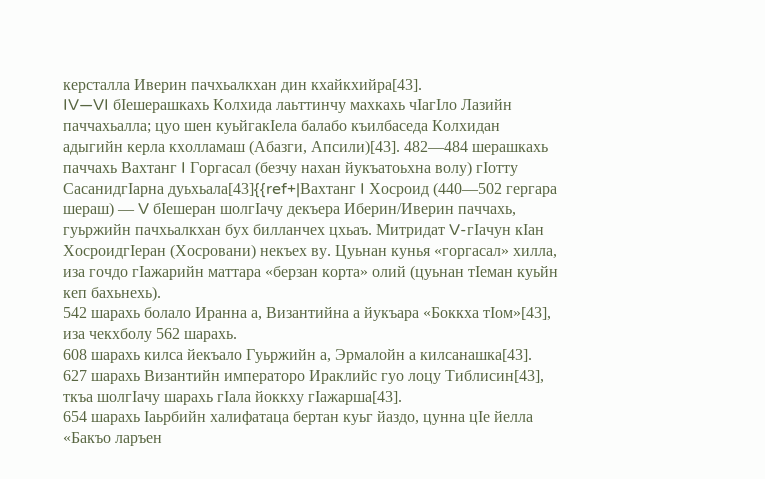керсталла Иверин пачхьалкхан дин кхайкхийра[43].
IV—VI бӀешерашкахь Колхида лаьттинчу махкахь чӀагӀло Лазийн паччахьалла; цуо шен куьйгакӀела балабо къилбаседа Колхидан адыгийн керла кхолламаш (Абазги, Апсили)[43]. 482—484 шерашкахь паччахь Вахтанг I Горгасал (безчу нахан йукъатоьхна волу) гӀотту СасанидгӀарна дуьхьала[43]{{ref+|Вахтанг I Хосроид (440—502 гергара шераш) — V бӀешеран шолгӀачу декъера Иберин/Иверин паччахь, гуьржийн пачхьалкхан бух билланчех цхьаъ. Митридат V-гӀачун кӀан ХосроидгӀеран (Хосровани) некъех ву. Цуьнан кунья «горгасал» хилла, иза гочдо гӀажарийн маттара «берзан корта» олий (цуьнан тӀеман куьйн кеп бахьнехь).
542 шарахь болало Иранна а, Византийна а йукъара «Боккха тӀом»[43], иза чекхболу 562 шарахь.
608 шарахь килса йекъало Гуьржийн а, Эрмалойн а килсанашка[43].
627 шарахь Византийн императоро Ираклийс гуо лоцу Тиблисин[43], ткъа шолгӀачу шарахь гӀала йоккху гӀажарша[43].
654 шарахь Ӏаьрбийн халифатаца бертан куьг йаздо, цунна цӀе йелла «Бакъо ларъен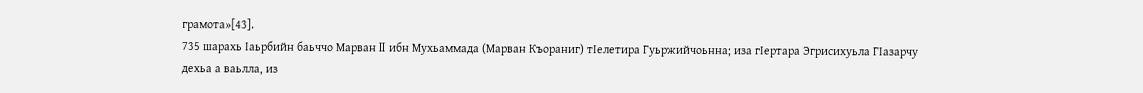грамота»[43].
735 шарахь Ӏаьрбийн баьччо Марван II ибн Мухьаммада (Марван Къораниг) тӀелетира Гуьржийчоьнна; иза гӀертара Эгрисихуьла ГӀазарчу дехьа а ваьлла, из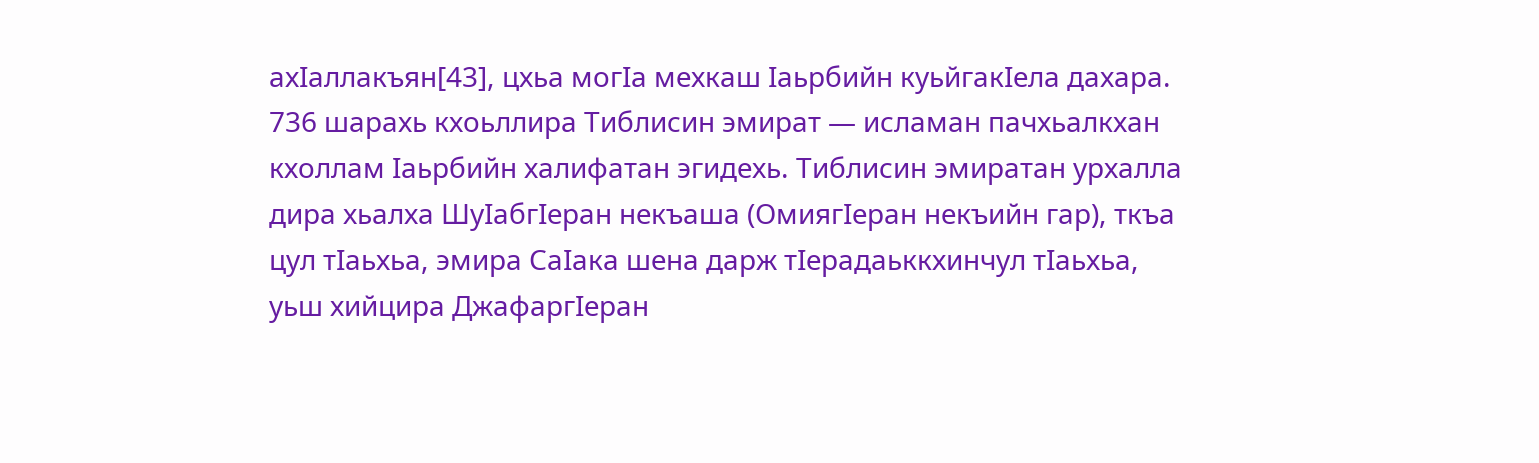ахӀаллакъян[43], цхьа могӀа мехкаш Ӏаьрбийн куьйгакӀела дахара. 736 шарахь кхоьллира Тиблисин эмират — исламан пачхьалкхан кхоллам Ӏаьрбийн халифатан эгидехь. Тиблисин эмиратан урхалла дира хьалха ШуӀабгӀеран некъаша (ОмиягӀеран некъийн гар), ткъа цул тӀаьхьа, эмира СаӀака шена дарж тӀерадаьккхинчул тӀаьхьа, уьш хийцира ДжафаргӀеран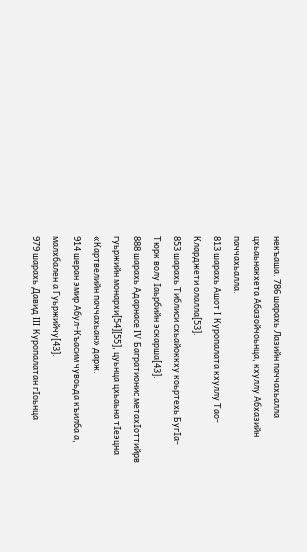некъаша. 786 шарахь Лазийн паччахьалла цхьаьнакхета Абазойчоьнца, кхуллу Абхазийн паччахьалла.
813 шарахь Ашот I Куропалата кхуллу Тао-Кларджети олалла[53].
853 шарахь Тиблиси схьайоккху коьртехь БугӀа-Тюрк волу Ӏаьрбийн эскарша[43].
888 шарахь Адарнасе IV Багратионис метахӀоттийрв гуьржийн монархи[54][55], цуьнца цхьаьна тӀеэцна «Картвелийн паччахьан» дарж.
914 шеран эмир Абул-Къасим чувоьда къилба а, малхбален а Гуьржийчу[43].
979 шарахь Давид III Куропалатан гӀоьнца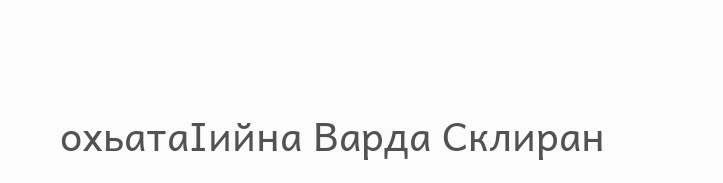охьатаӀийна Варда Склиран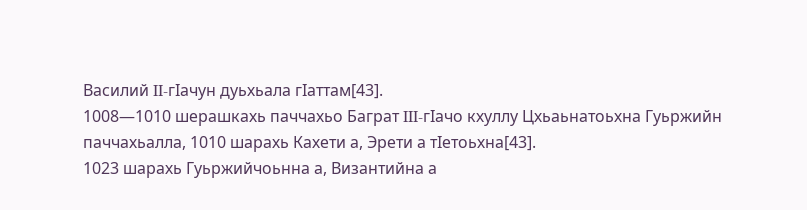Василий II-гӀачун дуьхьала гӀаттам[43].
1008—1010 шерашкахь паччахьо Баграт III-гӀачо кхуллу Цхьаьнатоьхна Гуьржийн паччахьалла, 1010 шарахь Кахети а, Эрети а тӀетоьхна[43].
1023 шарахь Гуьржийчоьнна а, Византийна а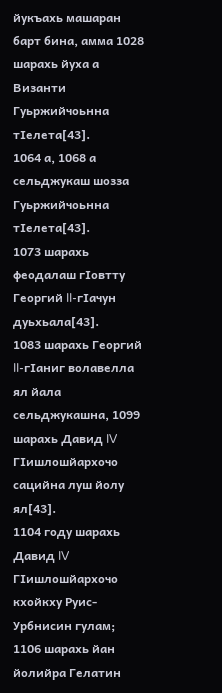йукъахь машаран барт бина, амма 1028 шарахь йуха а Византи Гуьржийчоьнна тӀелета[43].
1064 а, 1068 а сельджукаш шозза Гуьржийчоьнна тӀелета[43].
1073 шарахь феодалаш гӀовтту Георгий II-гӀачун дуьхьала[43].
1083 шарахь Георгий II-гӀаниг волавелла ял йала сельджукашна, 1099 шарахь Давид IV ГӀишлошйархочо сацийна луш йолу ял[43].
1104 году шарахь Давид IV ГӀишлошйархочо кхойкху Руис-Урбнисин гулам; 1106 шарахь йан йолийра Гелатин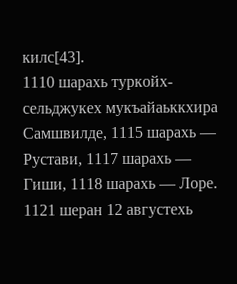килс[43].
1110 шарахь туркойх-сельджукех мукъайаьккхира Самшвилде, 1115 шарахь — Рустави, 1117 шарахь — Гиши, 1118 шарахь — Лоре. 1121 шеран 12 августехь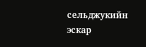сельджукийн эскар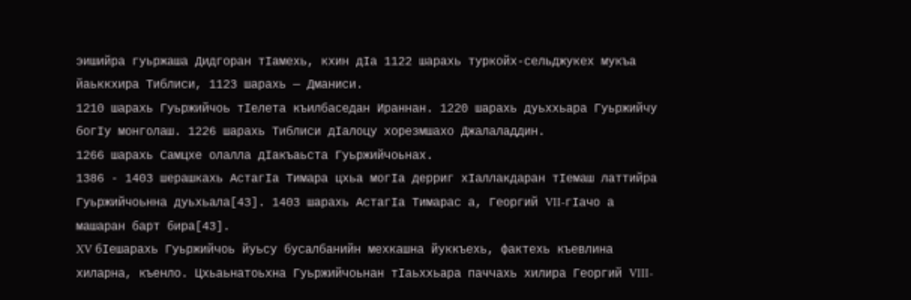эишийра гуьржаша Дидгоран тӀамехь, кхин дӀа 1122 шарахь туркойх-сельджукех мукъа йаьккхира Тиблиси, 1123 шарахь — Дманиси.
1210 шарахь Гуьржийчоь тӀелета къилбаседан Ираннан. 1220 шарахь дуьххьара Гуьржийчу богӀу монголаш. 1226 шарахь Тиблиси дӀалоцу хорезмшахо Джалаладдин.
1266 шарахь Самцхе олалла дӀакъаьста Гуьржийчоьнах.
1386 - 1403 шерашкахь АстагӀа Тимара цхьа могӀа дерриг хӀаллакдаран тӀемаш латтийра Гуьржийчоьнна дуьхьала[43]. 1403 шарахь АстагӀа Тимарас а, Георгий VII-гӀачо а машаран барт бира[43].
XV бӀешарахь Гуьржийчоь йуьсу бусалбанийн мехкашна йуккъехь, фактехь къевлина хиларна, къенло. Цхьаьнатоьхна Гуьржийчоьнан тӀаьххьара паччахь хилира Георгий VIII-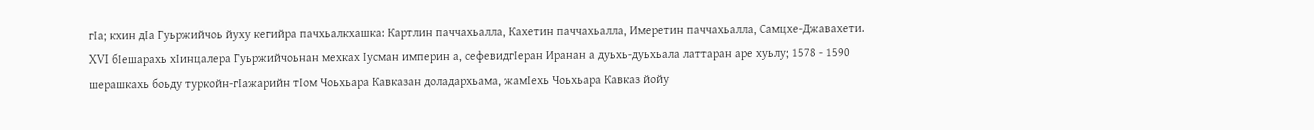гӀа; кхин дӀа Гуьржийчоь йуху кегийра пачхьалкхашка: Картлин паччахьалла, Кахетин паччахьалла, Имеретин паччахьалла, Самцхе-Джавахети.
XVI бӀешарахь хӀинцалера Гуьржийчоьнан мехках Ӏусман империн а, сефевидгӀеран Иранан а дуьхь-дуьхьала латтаран аре хуьлу; 1578 - 1590 шерашкахь боьду туркойн-гӀажарийн тӀом Чоьхьара Кавказан доладархьама, жамӀехь Чоьхьара Кавказ йойу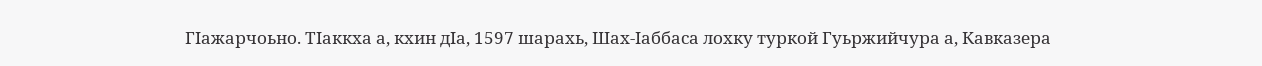ГӀажарчоьно. ТӀаккха а, кхин дӀа, 1597 шарахь, Шах-Ӏаббаса лохку туркой Гуьржийчура а, Кавказера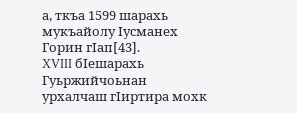а, ткъа 1599 шарахь мукъайолу Ӏусманех Горин гӀап[43].
XVIII бӀешарахь Гуьржийчоьнан урхалчаш гӀиртира мохк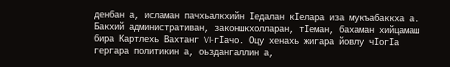денбан а, исламан пачхьалкхийн Ӏедалан кӀелара иза мукъабаккха а. Бакхий административан, законшкхолларан, тӀеман, бахаман хийцамаш бира Картлехь Вахтанг VI-гӀачо. Оцу хенахь жигара йовлу чӀогӀа гергара политикин а, оьздангаллин а,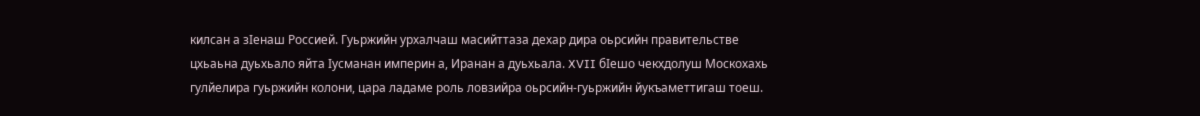килсан а зӀенаш Россией. Гуьржийн урхалчаш масийттаза дехар дира оьрсийн правительстве цхьаьна дуьхьало яйта Ӏусманан империн а, Иранан а дуьхьала. XVII бӀешо чекхдолуш Москохахь гулйелира гуьржийн колони, цара ладаме роль ловзийра оьрсийн-гуьржийн йукъаметтигаш тоеш.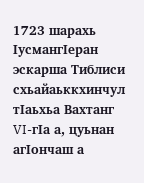1723 шарахь ӀусмангӀеран эскарша Тиблиси схьайаьккхинчул тӀаьхьа Вахтанг VI-гӀа а, цуьнан агӀончаш а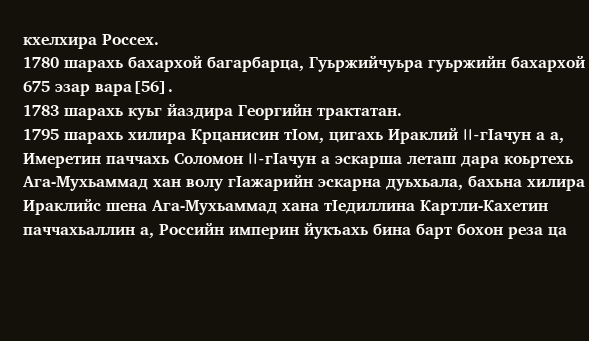кхелхира Россех.
1780 шарахь бахархой багарбарца, Гуьржийчуьра гуьржийн бахархой 675 эзар вара[56].
1783 шарахь куьг йаздира Георгийн трактатан.
1795 шарахь хилира Крцанисин тӀом, цигахь Ираклий II-гӀачун а а, Имеретин паччахь Соломон II-гӀачун а эскарша леташ дара коьртехь Ага-Мухьаммад хан волу гӀажарийн эскарна дуьхьала, бахьна хилира Ираклийс шена Ага-Мухьаммад хана тӀедиллина Картли-Кахетин паччахьаллин а, Российн империн йукъахь бина барт бохон реза ца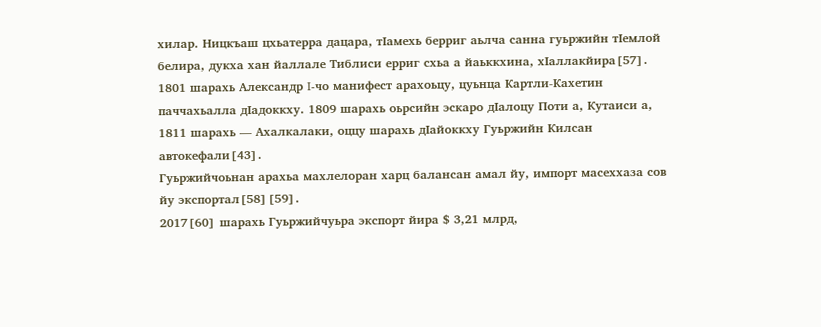хилар. Ницкъаш цхьатерра дацара, тӀамехь берриг аьлча санна гуьржийн тӀемлой белира, дукха хан йаллале Тиблиси ерриг схьа а йаьккхина, хӀаллакйира[57].
1801 шарахь Александр I-чо манифест арахоьцу, цуьнца Картли-Кахетин паччахьалла дӀадоккху. 1809 шарахь оьрсийн эскаро дӀалоцу Поти а, Кутаиси а, 1811 шарахь — Ахалкалаки, оццу шарахь дӀайоккху Гуьржийн Килсан автокефали[43].
Гуьржийчоьнан арахьа махлелоран харц балансан амал йу, импорт масеххаза сов йу экспортал[58][59].
2017[60] шарахь Гуьржийчуьра экспорт йира $ 3,21 млрд,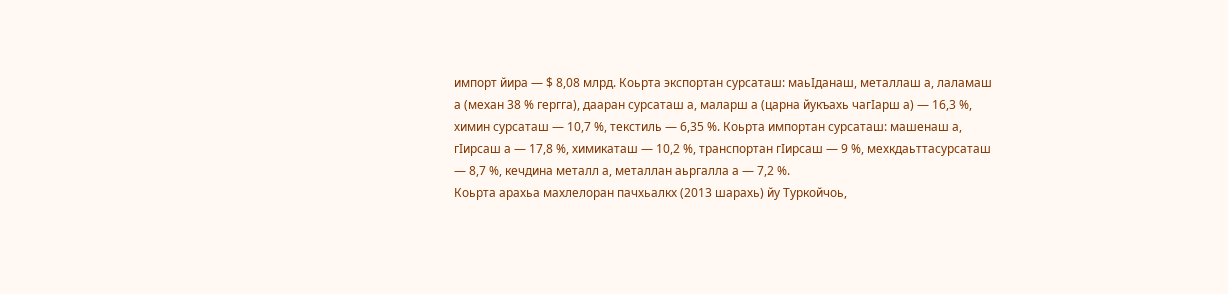импорт йира — $ 8,08 млрд. Коьрта экспортан сурсаташ: маьӀданаш, металлаш а, лаламаш а (механ 38 % гергга), дааран сурсаташ а, маларш а (царна йукъахь чагӀарш а) — 16,3 %, химин сурсаташ — 10,7 %, текстиль — 6,35 %. Коьрта импортан сурсаташ: машенаш а, гӀирсаш а — 17,8 %, химикаташ — 10,2 %, транспортан гӀирсаш — 9 %, мехкдаьттасурсаташ — 8,7 %, кечдина металл а, металлан аьргалла а — 7,2 %.
Коьрта арахьа махлелоран пачхьалкх (2013 шарахь) йу Туркойчоь,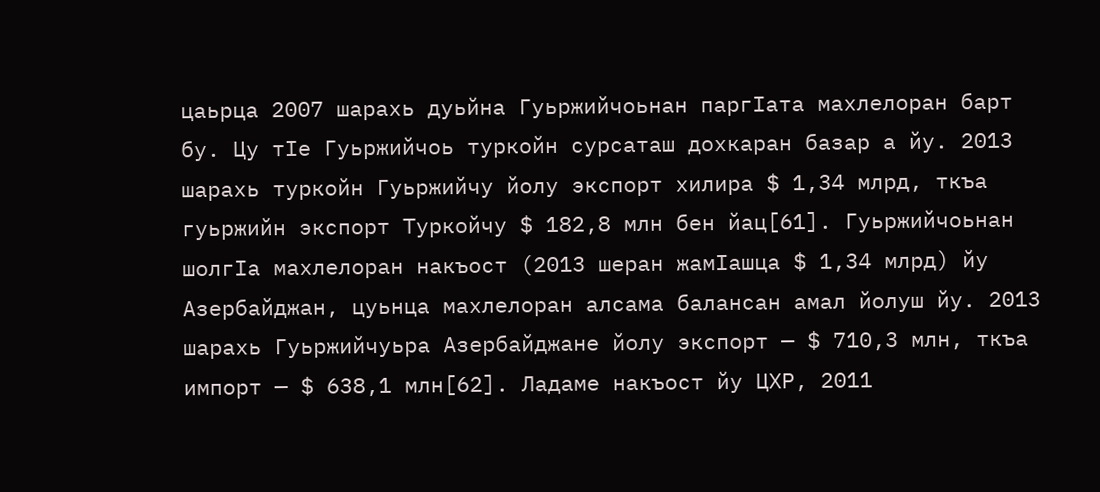цаьрца 2007 шарахь дуьйна Гуьржийчоьнан паргӀата махлелоран барт бу. Цу тӀе Гуьржийчоь туркойн сурсаташ дохкаран базар а йу. 2013 шарахь туркойн Гуьржийчу йолу экспорт хилира $ 1,34 млрд, ткъа гуьржийн экспорт Туркойчу $ 182,8 млн бен йац[61]. Гуьржийчоьнан шолгӀа махлелоран накъост (2013 шеран жамӀашца $ 1,34 млрд) йу Азербайджан, цуьнца махлелоран алсама балансан амал йолуш йу. 2013 шарахь Гуьржийчуьра Азербайджане йолу экспорт — $ 710,3 млн, ткъа импорт — $ 638,1 млн[62]. Ладаме накъост йу ЦХР, 2011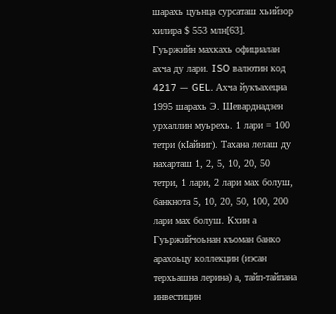шарахь цуьнца сурсаташ хьийзор хилира $ 553 млн[63].
Гуьржийн махкахь официалан ахча ду лари. ISO валютин код 4217 — GEL. Ахча йукъахецна 1995 шарахь Э. Шеварднадзен урхаллин муьрехь. 1 лари = 100 тетри (кӀайниг). Тахана лелаш ду нахарташ 1, 2, 5, 10, 20, 50 тетри, 1 лари, 2 лари мах болуш, банкнота 5, 10, 20, 50, 100, 200 лари мах болуш. Кхин а Гуьржийчоьнан къоман банко арахоьцу коллекцин (иэсан терхьашна лерина) а, тайп-тайпана инвестицин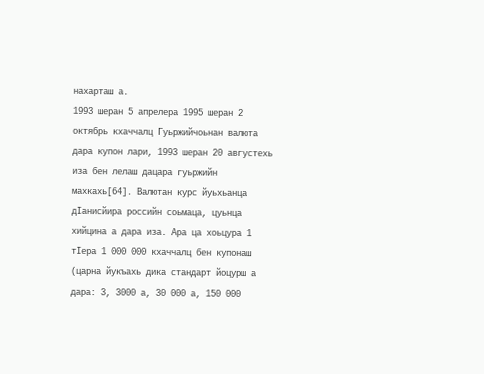нахарташ а.
1993 шеран 5 апрелера 1995 шеран 2 октябрь кхаччалц Гуьржийчоьнан валюта дара купон лари, 1993 шеран 20 августехь иза бен лелаш дацара гуьржийн махкахь[64]. Валютан курс йуьхьанца дӀанисйира российн соьмаца, цуьнца хийцина а дара иза. Ара ца хоьцура 1 тӀера 1 000 000 кхаччалц бен купонаш (царна йукъахь дика стандарт йоцурш а дара: 3, 3000 а, 30 000 а, 150 000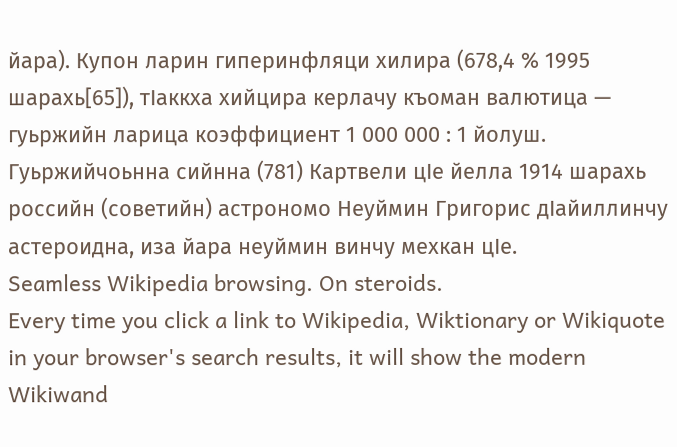йара). Купон ларин гиперинфляци хилира (678,4 % 1995 шарахь[65]), тӀаккха хийцира керлачу къоман валютица — гуьржийн ларица коэффициент 1 000 000 : 1 йолуш.
Гуьржийчоьнна сийнна (781) Картвели цӀе йелла 1914 шарахь российн (советийн) астрономо Неуймин Григорис дӀайиллинчу астероидна, иза йара неуймин винчу мехкан цӀе.
Seamless Wikipedia browsing. On steroids.
Every time you click a link to Wikipedia, Wiktionary or Wikiquote in your browser's search results, it will show the modern Wikiwand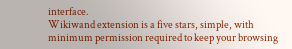interface.
Wikiwand extension is a five stars, simple, with minimum permission required to keep your browsing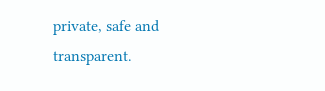private, safe and transparent.